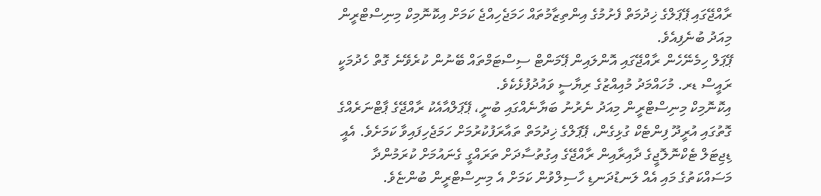ރާއްޖޭގައި ޕޭޕަލްގެ ޚިދުމަތް ފެށުމުގެ އިންތިޒާމުތައް ހަމަޖެހިއްޖެ ކަމަށް އިކޮނޮމިކް މިނިސްޓްރީން މިއަދު ބުނެފިއެވެ.
ޕޭޕަލް ހިމެނޭހެން ރާއްޖޭގައި އޮންލައިން ޕޭމަންޓް ސިސްޓަމްތައް ބޭނުން ކުރެވޭނެ ގޮތް ހެދުމަކީ ރައީސް ޑރ. މުހައްމަދު މުއިއްޒުގެ ރިޔާސީ ވައުދުފުޅެކެވެ.
އިކޮނޮމިކް މިނިސްޓްރީން މިއަދު ނެރުނު ބަޔާނެއްގައި ބުނީ، ޕޭޕަލްއާއެކު ރާއްޖޭގެ ޕާޓްނަރެއްގެ ގޮތުގައި އުރީދޫ ފިންޓެކް ގުޅިގެން، ޕޭޕަލްގެ ޚިދުމަތް ތައާރަފުކުރުމަށް ހަމަޖެހިފައިވާ ކަމަށެވެ. އެއީ ޑިޖިޓަލް ޓެކްނޮލޮޖީގެ ދާއިރާއިން ރާއްޖޭގެ އިގުތުސާދަށް ތަރައްގީ ގެނައުމަށް ކުރަމުންދާ މަސައްކަތުގެ މައި އެއް ލަނޑުދަނޑި ހާސިލްވުން ކަމަށް އެ މިނިސްޓްރީން ބުންޏެވެ.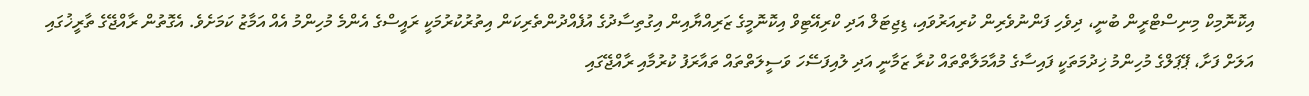އިކޮނޮމިކް މިނިސްޓްރީން ބުނީ، ދިވެހި ފަންނުވެރިން ކުރިއަރުވައި، ޑިޖިޓަލް އަދި ކްރިއޭޓިވް އިކޮނޮމީގެ ޒަރިއްޔާއިން އިގުތިސާދުގެ އުފެއްދުންތެރިކަން އިތުރުކުރުމަކީ ރައީސްގެ އެންމެ މުހިންމު އެއް އަމާޒު ކަމަށެވެ. އެގޮތުން ރާއްޖޭގެ ތާރީޚުގައި އަލަށް ފަށާ، ޕޭޕަލްގެ މުހިންމު ޚިދުމަތަކީ ފައިސާގެ މުއާމަލާތްތައް ކުރާ ޒަމާނީ އަދި ލުއިފަސޭހަ ވަސީލަތްތައް ތައާރަފު ކުރުމާއި ރާއްޖޭގައި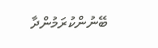ބޭނުންކުރަމުންދާ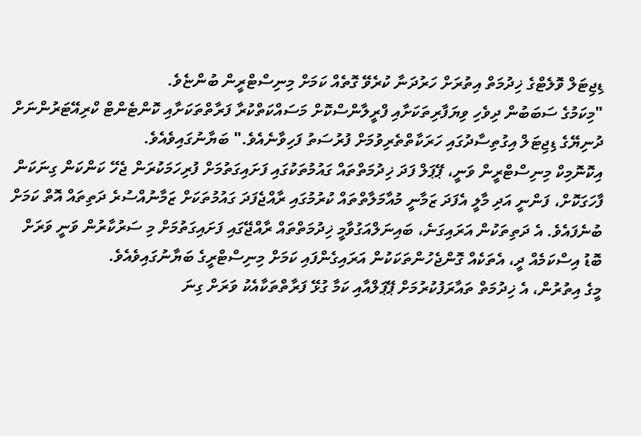ޑިޖިޓަލް ވޮލެޓްގެ ޚިދުމަތް އިތުރަށް ހަރުދަނާ ކުރެވޭ ގޮތެއް ކަމަށް މިނިސްޓްރީން ބުންޏެވެ.
"މިކަމުގެ ސަބަބުން ދިވެހި ވިޔަފާރިތަކަށާއި ފްރީލާންސްކޮށް މަސައްކަތްކުރާ ފަރާތްތަކަށާއި ކޮންޓެންޓް ކްރިއޭޓަރުންނަށް ދުނިޔޭގެ ޑިޖިޓަލް އިގުތިސާދުގައި ހަރަކާތްތެރިވުމަށް ފުރުސަތު ފަހިވާނެއެވެ." ބަޔާނުގައިވެއެވެ.
އިކޮނޮމިކް މިނިސްޓްރީން ވަނީ، ޕޭޕަލް ފަދަ ޚިދުމަތްތައް ގައުމުތަކުގައި ފަށައިގަތުމަށް ފުރިހަމަކުރަން ޖެހޭ ކަންކަން ގިނަކަން ފާހަގަކޮށް، ފަންނީ އަދި މާލީ އެފަދަ ޒަމާނީ މުއާމަލާތްތައް ކުރުމުގައި ރާއްޖެފަދަ ގައުމުތަކަށް ޒަމާނުއްސުރެ ދަތިތައް އޮތް ކަމަށް ބުނެފައެވެ. އެ ދަތިތަކުން އަރައިގަނެ، ބައިނަލްއަގުވާމީ ޚިދުމަތްތައް ރާއްޖޭގައި ފަށައިގަތުމަށް މި ސަރުކާރުން ވަނީ ވަރަށް ބޮޑު އިސްކަމެއް ދީ، އެތަކެއް ގޮންޖެހުންތަކަކުން އަރައިގެންފައި ކަމަށް މިނިސްޓްރީގެ ބަޔާނުގައިވެއެވެ.
މީގެ އިތުރުން، އެ ޚިދުމަތް ތައާރަފުކުރުމަށް ޕޭޕަލްއާއި ކަމާ ގުޅޭ ފަރާތްތަކާއެކު ވަރަށް ގިނަ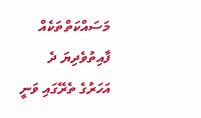މަސައްކަތްތަކެއް ފާއިތުވެދިޔަ ދެ އަހަރުގެ ތެރޭގައި ވަނީ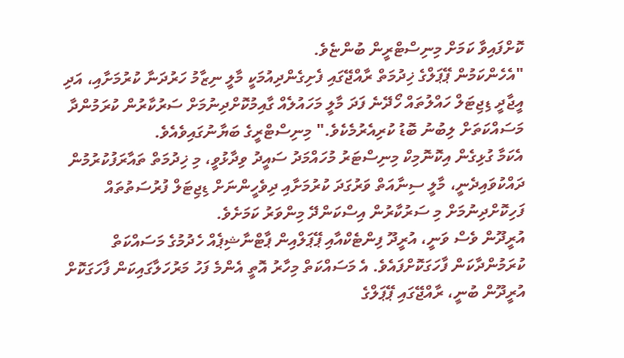ކޮށްފައިވާ ކަމަށް މިނިސްޓްރީން ބުންޏެވެ.
"އެހެންކަމުން ޕޭޕަލްގެ ޚިދުމަތް ރާއްޖޭގައި ފެށިގެންދިއުމަކީ މާލީ ނިޒާމު ހަރުދަނާ ކުރުމަށާއި، އަދި އީޖާދީ ޑިޖިޓަލް ހައްލުތައް ހޯދޭނެ ފަދަ މާލީ މަހައުލެއް ގާއިމުކޮށްދިނުމަށް ސަރުކާރުން ކުރަމުންދާ މަސައްކަތަށް ލިބުނު ބޮޑު ކުރިއެރުމެކެވެ." މިނިސްޓްރީގެ ބަޔާނުގައިވެއެވެ.
އެކަމާ ގުޅިގެން އިކޮނޮމިކް މިނިސްޓަރު މުހައްމަދު ސައީދު ވިދާޅުވީ، މި ޚިދުމަތް ތައާރަފުކުރުމުން ދައްކުވައިދެނީ، މާލީ ސިނާއަތް ވަރުގަދަ ކުރުމަށާއި ދިވެހީންނަށް ޑިޖިޓަލް ފުރުސަތުތައް ފަހިކޮށްދިނުމަށް މި ސަރުކާރުން އިސްކަންދޭ މިންވަރު ކަމަށެވެ.
އުރީދޫން ވެސް ވަނީ، އުރީދޫ ފިންޓެކްއާއި ޕޭޕަލްއިން ޕާޓްނާޝިޕެއް ހެދުމުގެ މަސައްކަތް ކުރަމުންދާކަން ފާހަގަކޮށްފައެވެ. އެ މަސައްކަތް މިހާރު އޮތީ އެންމެ ފަހު މަރުހަލާގައިކަން ފާހަގަކޮށް އުރީދޫން ބުނީ، ރާއްޖޭގައި ޕޭޕަލްގެ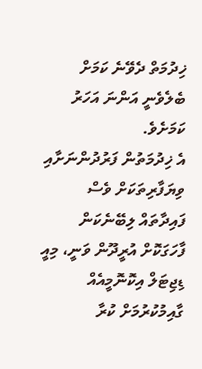ޚިދުމަތް ދެވޭނެ ކަމަށް ބެލެވެނީ އަންނަ އަހަރު ކަމަށެވެ.
އެ ޚިދުމަތުން ފަރުދުންނަށާއި ވިޔަފާރިތަކަށް ވެސް ފައިދާތައް ލިބޭނެކަން ފާހަގަކޮށް އުރީދޫން ވަނީ، މިއީ ޑިޖިޓަލް އިކޮނޮމީއެއް ގާއިމުކުރުމަށް ކުރާ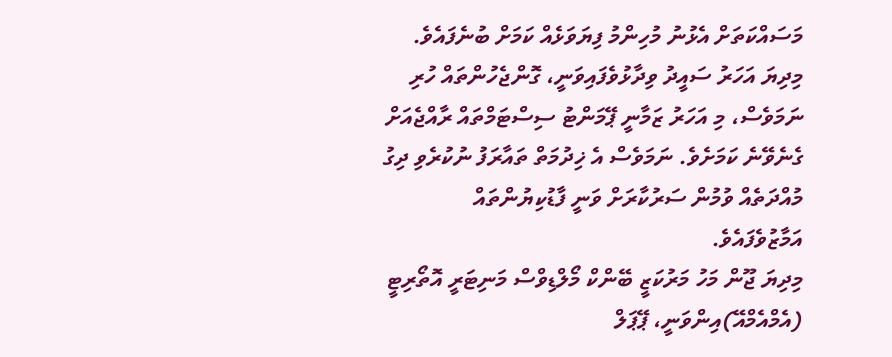މަސައްކަތަށް އެޅުނު މުހިންމު ފިޔަވަޅެއް ކަމަށް ބުނެފައެވެ.
މިދިޔަ އަހަރު ސައީދު ވިދާޅުވެފައިވަނީ، ގޮންޖެހުންތައް ހުރި ނަމަވެސް، މި އަހަރު ޒަމާނީ ޕޭމަންޓު ސިސްޓަމްތައް ރާއްޖެއަށް ގެނެވޭނެ ކަމަށެވެ. ނަމަވެސް އެ ޚިދުމަތް ތައާރަފު ނުކުރެވި ދިގު މުއްދަތެއް ވުމުން ސަރުކާރަށް ވަނީ ފާޑުކިޔުންތައް އަމާޒުވެފައެވެ.
މިދިޔަ ޖޫން މަހު މަރުކަޒީ ބޭންކް މޯލްޑިވްސް މަނިޓަރީ އޮތޯރިޓީ (އެމްއެމްއޭ)އިންވަނީ، ޕޭޕަލް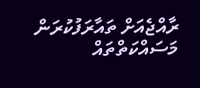ރާއްޖެއަށް ތައާރަފުކުރަން މަސައްކަތްތައް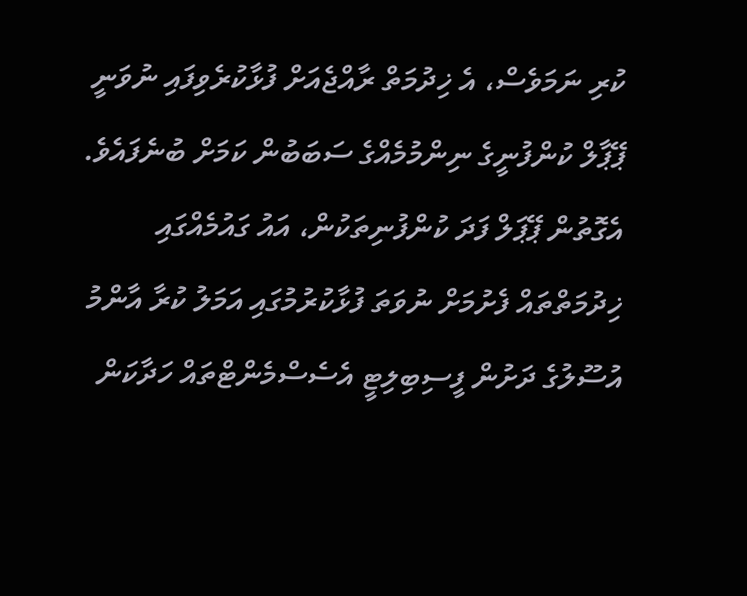ކުރި ނަމަވެސް، އެ ޚިދުމަތް ރާއްޖެއަށް ފުޅާކުރެވިފައި ނުވަނީ ޕޭޕާލް ކުންފުނީގެ ނިންމުމެއްގެ ސަބަބުން ކަމަށް ބުނެފައެވެ. އެގޮތުން ޕޭޕަލް ފަދަ ކުންފުނިތަކުން، އައު ގައުމެއްގައި ޚިދުމަތްތައް ފެށުމަށް ނުވަތަ ފުޅާކުރުމުގައި އަމަލު ކުރާ އާންމު އުސޫލުގެ ދަށުން ފީސިބިލިޓީ އެސެސްމެންޓްތައް ހަދާކަން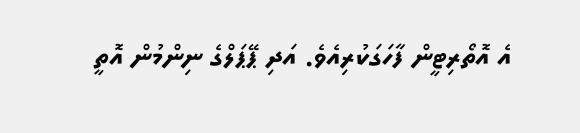އެ އޮތޯރިޓީން ފާހަގަކުރިއެވެ. އަދި ޕޭޕަލްގެ ނިންމުން އޮތީ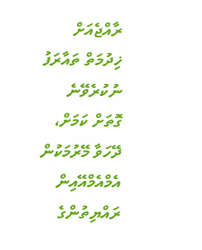ރާއްޖެއަށް ޚިދުމަތް ތައާރަފު ނުކުރެވޭނެ ގޮތަށް ކަމަށް، ދޭހަވާ މޭރުމަކުން އެމްއެމްއޭއިން ރައްޔިތުންގެ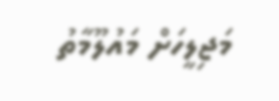މަޖިލީހަށް މައުލޫމާތު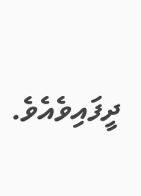ދީފައިވެއެވެ.